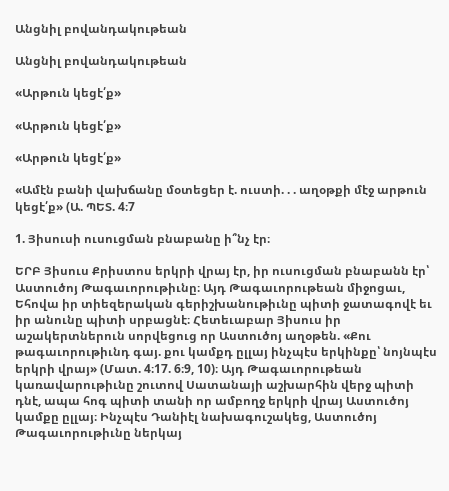Անցնիլ բովանդակութեան

Անցնիլ բովանդակութեան

«Արթուն կեցէ՛ք»

«Արթուն կեցէ՛ք»

«Արթուն կեցէ՛ք»

«Ամէն բանի վախճանը մօտեցեր է. ուստի. . . աղօթքի մէջ արթուն կեցէ՛ք» (Ա. ՊԵՏ. 4։7

1. Յիսուսի ուսուցման բնաբանը ի՞նչ էր։

ԵՐԲ Յիսուս Քրիստոս երկրի վրայ էր, իր ուսուցման բնաբանն էր՝ Աստուծոյ Թագաւորութիւնը։ Այդ Թագաւորութեան միջոցաւ, Եհովա իր տիեզերական գերիշխանութիւնը պիտի ջատագովէ եւ իր անունը պիտի սրբացնէ։ Հետեւաբար Յիսուս իր աշակերտներուն սորվեցուց որ Աստուծոյ աղօթեն. «Քու թագաւորութիւնդ գայ. քու կամքդ ըլլայ ինչպէս երկինքը՝ նոյնպէս երկրի վրայ» (Մատ. 4։17. 6։9, 10)։ Այդ Թագաւորութեան կառավարութիւնը շուտով Սատանայի աշխարհին վերջ պիտի դնէ, ապա հոգ պիտի տանի որ ամբողջ երկրի վրայ Աստուծոյ կամքը ըլլայ։ Ինչպէս Դանիէլ նախագուշակեց, Աստուծոյ Թագաւորութիւնը ներկայ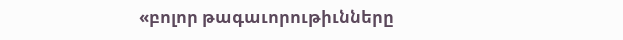«բոլոր թագաւորութիւնները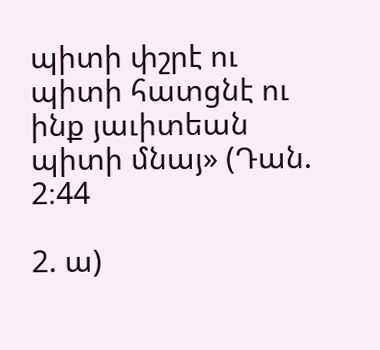պիտի փշրէ ու պիտի հատցնէ ու ինք յաւիտեան պիտի մնայ» (Դան. 2։44

2. ա)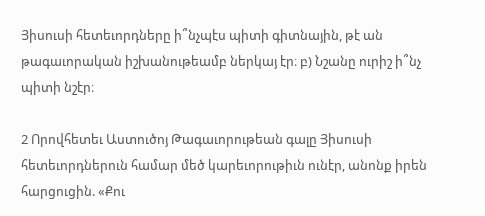Յիսուսի հետեւորդները ի՞նչպէս պիտի գիտնային, թէ ան թագաւորական իշխանութեամբ ներկայ էր։ բ) Նշանը ուրիշ ի՞նչ պիտի նշէր։

2 Որովհետեւ Աստուծոյ Թագաւորութեան գալը Յիսուսի հետեւորդներուն համար մեծ կարեւորութիւն ունէր, անոնք իրեն հարցուցին. «Քու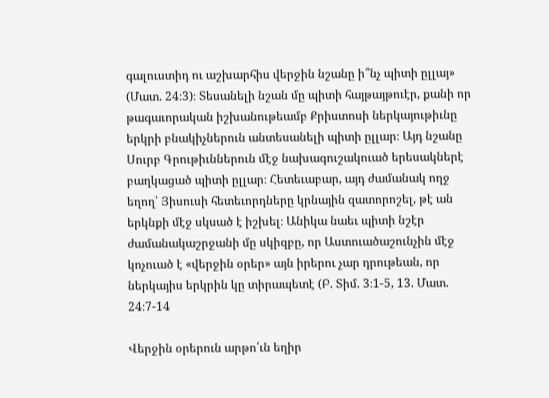գալուստիդ ու աշխարհիս վերջին նշանը ի՞նչ պիտի ըլլայ» (Մատ. 24։3)։ Տեսանելի նշան մը պիտի հայթայթուէր, քանի որ թագաւորական իշխանութեամբ Քրիստոսի ներկայութիւնը երկրի բնակիչներուն անտեսանելի պիտի ըլլար։ Այդ նշանը Սուրբ Գրութիւններուն մէջ նախագուշակուած երեսակներէ բաղկացած պիտի ըլլար։ Հետեւաբար, այդ ժամանակ ողջ եղող՝ Յիսուսի հետեւորդները կրնային զատորոշել, թէ ան երկնքի մէջ սկսած է իշխել։ Անիկա նաեւ պիտի նշէր ժամանակաշրջանի մը սկիզբը, որ Աստուածաշունչին մէջ կոչուած է «վերջին օրեր» այն իրերու չար դրութեան, որ ներկայիս երկրին կը տիրապետէ (Բ. Տիմ. 3։1-5, 13. Մատ. 24։7-14

Վերջին օրերուն արթո՛ւն եղիր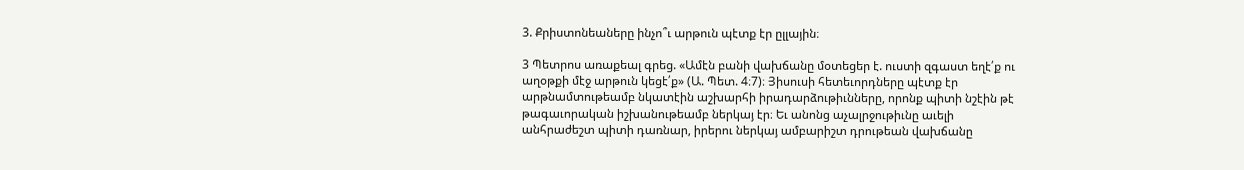3. Քրիստոնեաները ինչո՞ւ արթուն պէտք էր ըլլային։

3 Պետրոս առաքեալ գրեց. «Ամէն բանի վախճանը մօտեցեր է. ուստի զգաստ եղէ՛ք ու աղօթքի մէջ արթուն կեցէ՛ք» (Ա. Պետ. 4։7)։ Յիսուսի հետեւորդները պէտք էր արթնամտութեամբ նկատէին աշխարհի իրադարձութիւնները, որոնք պիտի նշէին թէ թագաւորական իշխանութեամբ ներկայ էր։ Եւ անոնց աչալրջութիւնը աւելի անհրաժեշտ պիտի դառնար, իրերու ներկայ ամբարիշտ դրութեան վախճանը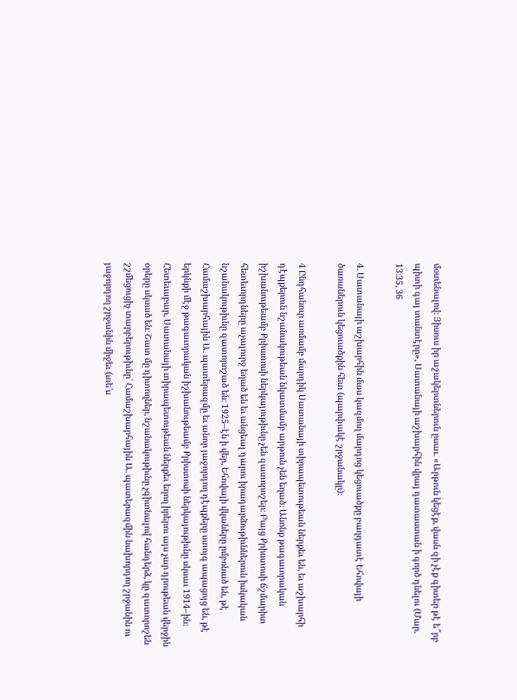մօտենալով։ Յիսուս իր աշակերտներուն ըսաւ. «Արթուն կեցէք, վասն զի չէք գիտեր թէ ե՞րբ պիտի գայ տանտէրը», Սատանայի աշխարհին վրայ դատաստան ի գործ դնելու (Մար. 13։35, 36

4. Սատանայի աշխարհին մաս կազմող մարդոց կեցուածքը բաղդատէ Եհովայի ծառաներուն կեցուածքին հետ (պարփակէ շրջանակը)։

4 Ընդհանուր առմամբ մարդիկ Սատանայի տիրապետութեան ներքեւ են, եւ աշխարհի դէպքերուն նշանակութեան նկատմամբ արթուն չեն եղած։ Անոնք թագաւորական իշխանութեամբ Քրիստոսի ներկայութիւնը չեն զատորոշեր։ Բայց Քրիստոսի ճշմարիտ հետեւորդները աչալուրջ եղած են եւ անցեալ դարու իրադարձութիւններուն իսկական նշանակութիւնը զատորոշած են։ 1925–էն ի վեր, Եհովայի վկաները ըմբռնած են, թէ Համաշխարհային Ա. պատերազմը եւ անոր յաջորդող դէպքերը ստոյգ ապացոյց են, թէ երկնքի մէջ թագաւորական իշխանութեամբ Քրիստոսի ներկայութիւնը սկսաւ 1914–ին։ Հետեւաբար, Սատանայի տիրապետութեան ներքեւ եղող իրերու այս չար դրութեան վերջին օրերը սկսած են։ Շատ մը դիտողներ, նշանակութիւնը չգիտնալով հանդերձ, կը զատորոշեն շշմեցուցիչ տարբերութիւնը՝ Համաշխարհային Ա. պատերազմին նախորդող շրջանին ու յաջորդող շրջանին միջեւ (տե՛ս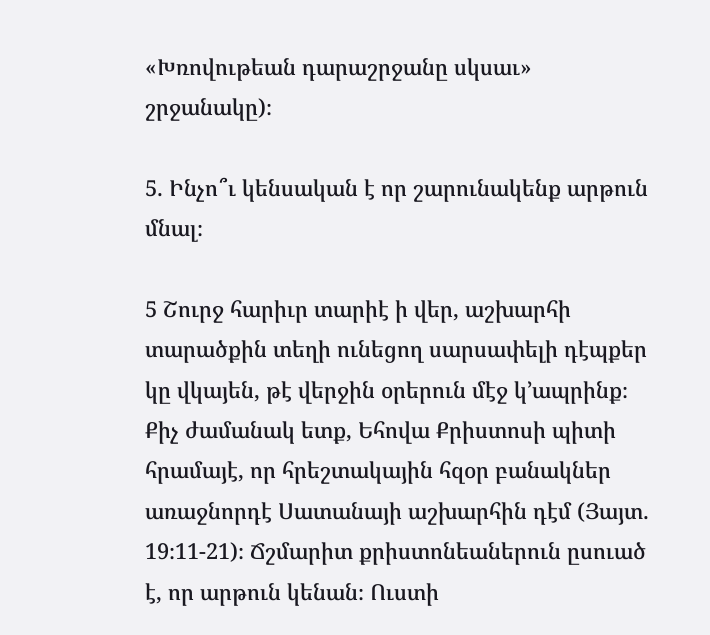«Խռովութեան դարաշրջանը սկսաւ» շրջանակը)։

5. Ինչո՞ւ կենսական է որ շարունակենք արթուն մնալ։

5 Շուրջ հարիւր տարիէ ի վեր, աշխարհի տարածքին տեղի ունեցող սարսափելի դէպքեր կը վկայեն, թէ վերջին օրերուն մէջ կ’ապրինք։ Քիչ ժամանակ ետք, Եհովա Քրիստոսի պիտի հրամայէ, որ հրեշտակային հզօր բանակներ առաջնորդէ Սատանայի աշխարհին դէմ (Յայտ. 19։11-21)։ Ճշմարիտ քրիստոնեաներուն ըսուած է, որ արթուն կենան։ Ուստի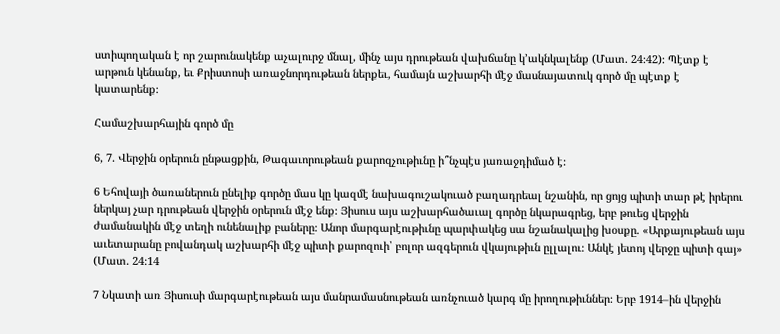ստիպողական է որ շարունակենք աչալուրջ մնալ, մինչ այս դրութեան վախճանը կ’ակնկալենք (Մատ. 24։42)։ Պէտք է արթուն կենանք, եւ Քրիստոսի առաջնորդութեան ներքեւ, համայն աշխարհի մէջ մասնայատուկ գործ մը պէտք է կատարենք։

Համաշխարհային գործ մը

6, 7. Վերջին օրերուն ընթացքին, Թագաւորութեան քարոզչութիւնը ի՞նչպէս յառաջդիմած է։

6 Եհովայի ծառաներուն ընելիք գործը մաս կը կազմէ նախագուշակուած բաղադրեալ նշանին, որ ցոյց պիտի տար թէ իրերու ներկայ չար դրութեան վերջին օրերուն մէջ ենք։ Յիսուս այս աշխարհածաւալ գործը նկարագրեց, երբ թուեց վերջին ժամանակին մէջ տեղի ունենալիք բաները։ Անոր մարգարէութիւնը պարփակեց սա նշանակալից խօսքը. «Արքայութեան այս աւետարանը բովանդակ աշխարհի մէջ պիտի քարոզուի՝ բոլոր ազգերուն վկայութիւն ըլլալու։ Անկէ յետոյ վերջը պիտի գայ» (Մատ. 24։14

7 Նկատի առ Յիսուսի մարգարէութեան այս մանրամասնութեան առնչուած կարգ մը իրողութիւններ։ Երբ 1914–ին վերջին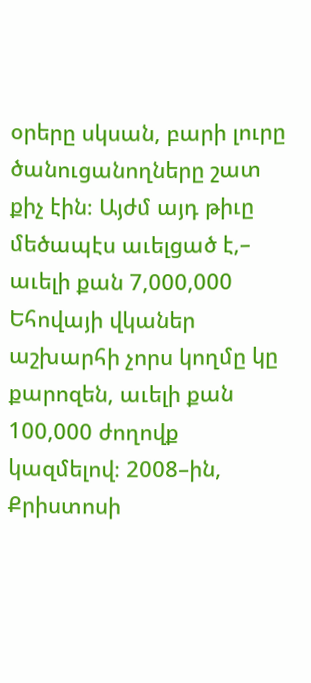օրերը սկսան, բարի լուրը ծանուցանողները շատ քիչ էին։ Այժմ այդ թիւը մեծապէս աւելցած է,– աւելի քան 7,000,000 Եհովայի վկաներ աշխարհի չորս կողմը կը քարոզեն, աւելի քան 100,000 ժողովք կազմելով։ 2008–ին, Քրիստոսի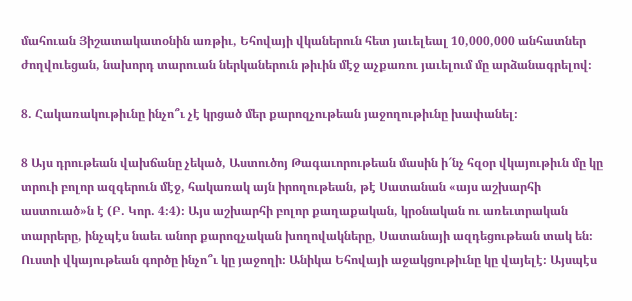մահուան Յիշատակատօնին առթիւ, Եհովայի վկաներուն հետ յաւելեալ 10,000,000 անհատներ ժողվուեցան, նախորդ տարուան ներկաներուն թիւին մէջ աչքառու յաւելում մը արձանագրելով։

8. Հակառակութիւնը ինչո՞ւ չէ կրցած մեր քարոզչութեան յաջողութիւնը խափանել։

8 Այս դրութեան վախճանը չեկած, Աստուծոյ Թագաւորութեան մասին ի՜նչ հզօր վկայութիւն մը կը տրուի բոլոր ազգերուն մէջ, հակառակ այն իրողութեան, թէ Սատանան «այս աշխարհի աստուած»ն է (Բ. Կոր. 4։4)։ Այս աշխարհի բոլոր քաղաքական, կրօնական ու առեւտրական տարրերը, ինչպէս նաեւ անոր քարոզչական խողովակները, Սատանայի ազդեցութեան տակ են։ Ուստի վկայութեան գործը ինչո՞ւ կը յաջողի։ Անիկա Եհովայի աջակցութիւնը կը վայելէ։ Այսպէս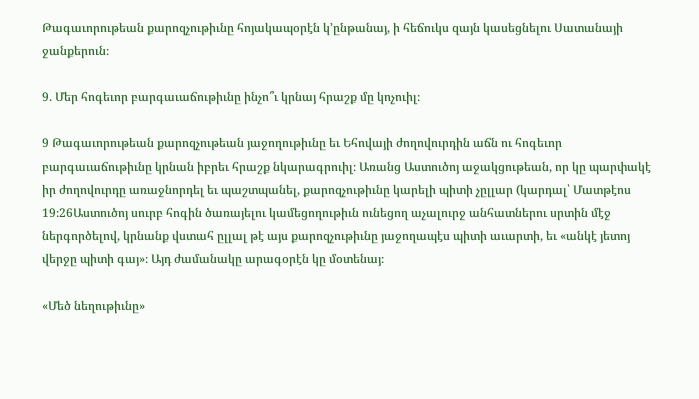Թագաւորութեան քարոզչութիւնը հոյակապօրէն կ’ընթանայ, ի հեճուկս զայն կասեցնելու Սատանայի ջանքերուն։

9. Մեր հոգեւոր բարգաւաճութիւնը ինչո՞ւ կրնայ հրաշք մը կոչուիլ։

9 Թագաւորութեան քարոզչութեան յաջողութիւնը եւ Եհովայի ժողովուրդին աճն ու հոգեւոր բարգաւաճութիւնը կրնան իբրեւ հրաշք նկարագրուիլ։ Առանց Աստուծոյ աջակցութեան, որ կը պարփակէ իր ժողովուրդը առաջնորդել եւ պաշտպանել, քարոզչութիւնը կարելի պիտի չըլլար (կարդալ՝ Մատթէոս 19։26Աստուծոյ սուրբ հոգին ծառայելու կամեցողութիւն ունեցող աչալուրջ անհատներու սրտին մէջ ներգործելով, կրնանք վստահ ըլլալ թէ այս քարոզչութիւնը յաջողապէս պիտի աւարտի, եւ «անկէ յետոյ վերջը պիտի գայ»։ Այդ ժամանակը արագօրէն կը մօտենայ։

«Մեծ նեղութիւնը»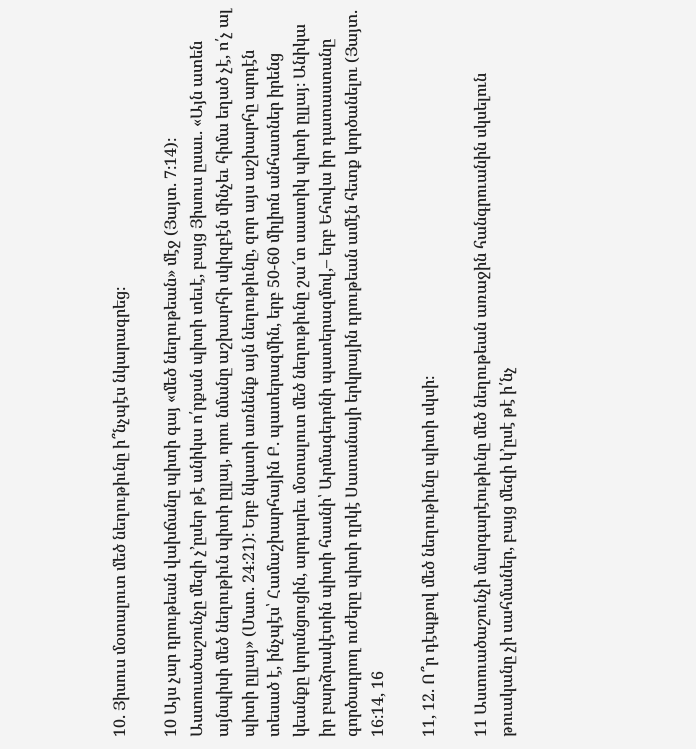10. Յիսուս մօտալուտ մեծ նեղութիւնը ի՞նչպէս նկարագրեց։

10 Այս չար դրութեան վախճանը պիտի գայ «մեծ նեղութեան» մէջ (Յայտ. 7։14)։ Աստուածաշունչը մեզի չ’ըսեր թէ անիկա ո՛րքան պիտի տեւէ, բայց Յիսուս ըսաւ. «Այն ատեն այնպիսի մեծ նեղութիւն պիտի ըլլայ, որու նմանը աշխարհի սկիզբէն մինչեւ հիմա եղած չէ, ո՛չ ալ պիտի ըլլայ» (Մատ. 24։21)։ Երբ նկատի առնենք այն նեղութիւնը, զոր այս աշխարհը արդէն տեսած է, ինչպէս՝ Համաշխարհային Բ. պատերազմին, երբ 50-60 միլիոն անհատներ իրենց կեանքը կորսնցուցին, արդարեւ մօտալուտ մեծ նեղութիւնը շա՜տ սաստիկ պիտի ըլլայ։ Անիկա իր բարձրակէտին պիտի հասնի՝ Արմագեդոնի պատերազմով,– երբ Եհովա իր դատաստանը գործադրող ուժերը պիտի ղրկէ Սատանայի երկրային դրութեան ամէն հետք կործանելու (Յայտ. 16։14, 16

11, 12. Ո՞ր դէպքով մեծ նեղութիւնը պիտի սկսի։

11 Աստուածաշունչի մարգարէութիւնը մեծ նեղութեան առաջին հանգրուանին սկսելուն թուականը չի սահմաներ, բայց մեզի կ’ըսէ թէ ի՛նչ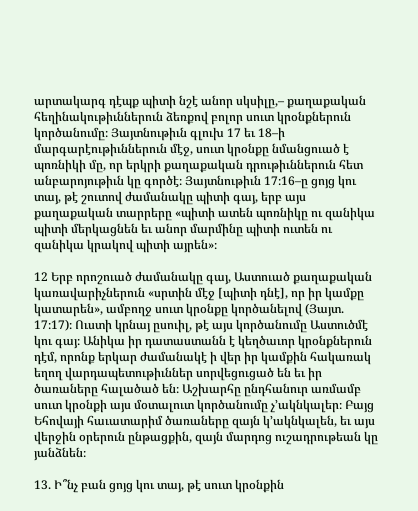արտակարգ դէպք պիտի նշէ անոր սկսիլը,– քաղաքական հեղինակութիւններուն ձեռքով բոլոր սուտ կրօնքներուն կործանումը։ Յայտնութիւն գլուխ 17 եւ 18–ի մարգարէութիւններուն մէջ, սուտ կրօնքը նմանցուած է պոռնիկի մը, որ երկրի քաղաքական դրութիւններուն հետ անբարոյութիւն կը գործէ։ Յայտնութիւն 17։16–ը ցոյց կու տայ, թէ շուտով ժամանակը պիտի գայ, երբ այս քաղաքական տարրերը «պիտի ատեն պոռնիկը ու զանիկա պիտի մերկացնեն եւ անոր մարմինը պիտի ուտեն ու զանիկա կրակով պիտի այրեն»։

12 Երբ որոշուած ժամանակը գայ, Աստուած քաղաքական կառավարիչներուն «սրտին մէջ [պիտի դնէ], որ իր կամքը կատարեն», ամբողջ սուտ կրօնքը կործանելով (Յայտ. 17։17)։ Ուստի կրնայ ըսուիլ, թէ այս կործանումը Աստուծմէ կու գայ։ Անիկա իր դատաստանն է կեղծաւոր կրօնքներուն դէմ, որոնք երկար ժամանակէ ի վեր իր կամքին հակառակ եղող վարդապետութիւններ սորվեցուցած են եւ իր ծառաները հալածած են։ Աշխարհը ընդհանուր առմամբ սուտ կրօնքի այս մօտալուտ կործանումը չ’ակնկալեր։ Բայց Եհովայի հաւատարիմ ծառաները զայն կ’ակնկալեն, եւ այս վերջին օրերուն ընթացքին, զայն մարդոց ուշադրութեան կը յանձնեն։

13. Ի՞նչ բան ցոյց կու տայ, թէ սուտ կրօնքին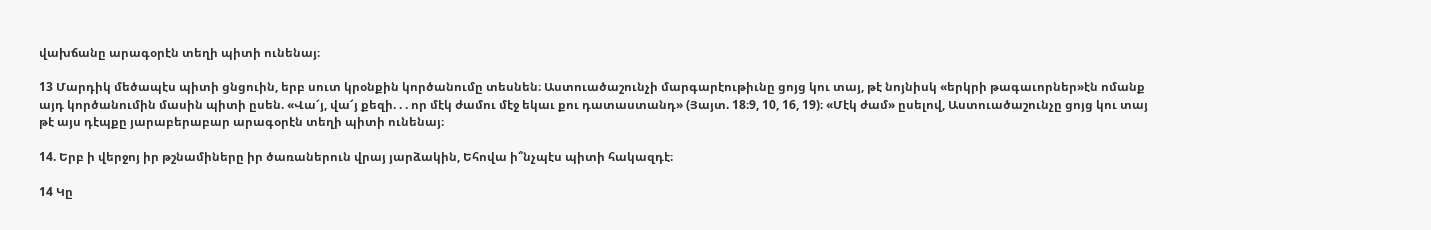վախճանը արագօրէն տեղի պիտի ունենայ։

13 Մարդիկ մեծապէս պիտի ցնցուին, երբ սուտ կրօնքին կործանումը տեսնեն։ Աստուածաշունչի մարգարէութիւնը ցոյց կու տայ, թէ նոյնիսկ «երկրի թագաւորներ»էն ոմանք այդ կործանումին մասին պիտի ըսեն. «Վա՜յ, վա՜յ քեզի. . . որ մէկ ժամու մէջ եկաւ քու դատաստանդ» (Յայտ. 18։9, 10, 16, 19)։ «Մէկ ժամ» ըսելով, Աստուածաշունչը ցոյց կու տայ թէ այս դէպքը յարաբերաբար արագօրէն տեղի պիտի ունենայ։

14. Երբ ի վերջոյ իր թշնամիները իր ծառաներուն վրայ յարձակին, Եհովա ի՞նչպէս պիտի հակազդէ։

14 Կը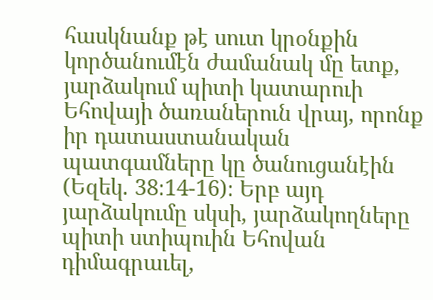հասկնանք թէ սուտ կրօնքին կործանումէն ժամանակ մը ետք, յարձակում պիտի կատարուի Եհովայի ծառաներուն վրայ, որոնք իր դատաստանական պատգամները կը ծանուցանէին (Եզեկ. 38։14-16)։ Երբ այդ յարձակումը սկսի, յարձակողները պիտի ստիպուին Եհովան դիմագրաւել,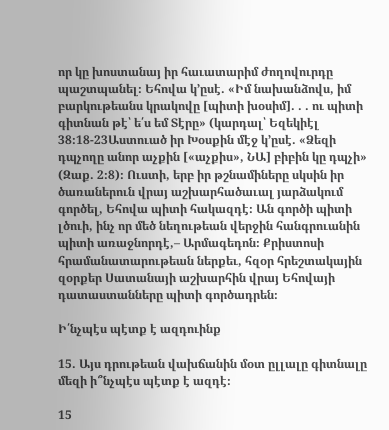որ կը խոստանայ իր հաւատարիմ ժողովուրդը պաշտպանել։ Եհովա կ’ըսէ. «Իմ նախանձովս, իմ բարկութեանս կրակովը [պիտի խօսիմ]. . . ու պիտի գիտնան թէ՝ ե՛ս եմ Տէրը» (կարդալ՝ Եզեկիէլ 38։18-23Աստուած իր Խօսքին մէջ կ’ըսէ. «Ձեզի դպչողը անոր աչքին [«աչքիս», ՆԱ] բիբին կը դպչի» (Զաք. 2։8)։ Ուստի, երբ իր թշնամիները սկսին իր ծառաներուն վրայ աշխարհածաւալ յարձակում գործել, Եհովա պիտի հակազդէ։ Ան գործի պիտի լծուի, ինչ որ մեծ նեղութեան վերջին հանգրուանին պիտի առաջնորդէ,– Արմագեդոն։ Քրիստոսի հրամանատարութեան ներքեւ, հզօր հրեշտակային զօրքեր Սատանայի աշխարհին վրայ Եհովայի դատաստանները պիտի գործադրեն։

Ի՛նչպէս պէտք է ազդուինք

15. Այս դրութեան վախճանին մօտ ըլլալը գիտնալը մեզի ի՞նչպէս պէտք է ազդէ։

15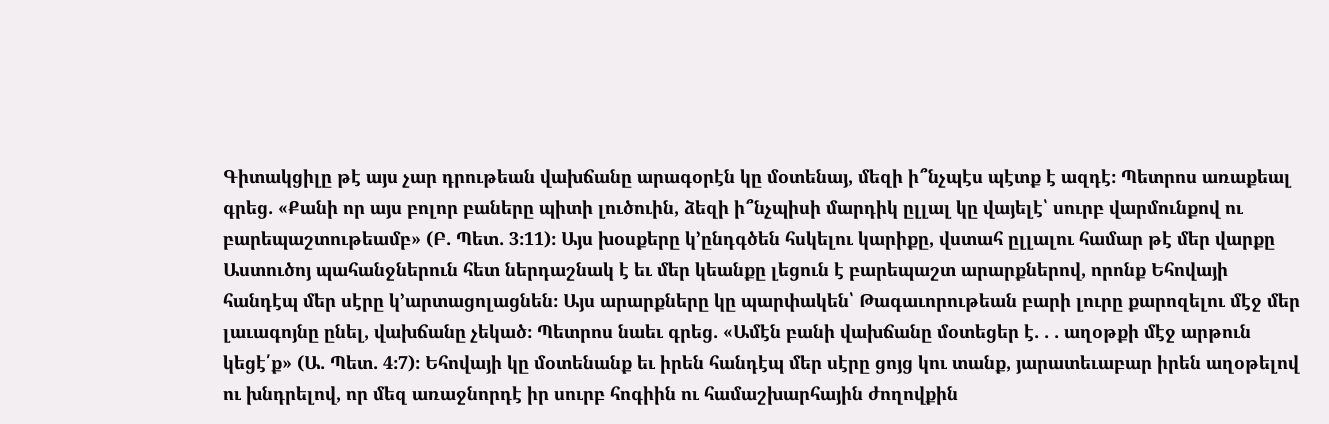Գիտակցիլը թէ այս չար դրութեան վախճանը արագօրէն կը մօտենայ, մեզի ի՞նչպէս պէտք է ազդէ։ Պետրոս առաքեալ գրեց. «Քանի որ այս բոլոր բաները պիտի լուծուին, ձեզի ի՞նչպիսի մարդիկ ըլլալ կը վայելէ՝ սուրբ վարմունքով ու բարեպաշտութեամբ» (Բ. Պետ. 3։11)։ Այս խօսքերը կ’ընդգծեն հսկելու կարիքը, վստահ ըլլալու համար թէ մեր վարքը Աստուծոյ պահանջներուն հետ ներդաշնակ է եւ մեր կեանքը լեցուն է բարեպաշտ արարքներով, որոնք Եհովայի հանդէպ մեր սէրը կ’արտացոլացնեն։ Այս արարքները կը պարփակեն՝ Թագաւորութեան բարի լուրը քարոզելու մէջ մեր լաւագոյնը ընել, վախճանը չեկած։ Պետրոս նաեւ գրեց. «Ամէն բանի վախճանը մօտեցեր է. . . աղօթքի մէջ արթուն կեցէ՛ք» (Ա. Պետ. 4։7)։ Եհովայի կը մօտենանք եւ իրեն հանդէպ մեր սէրը ցոյց կու տանք, յարատեւաբար իրեն աղօթելով ու խնդրելով, որ մեզ առաջնորդէ իր սուրբ հոգիին ու համաշխարհային ժողովքին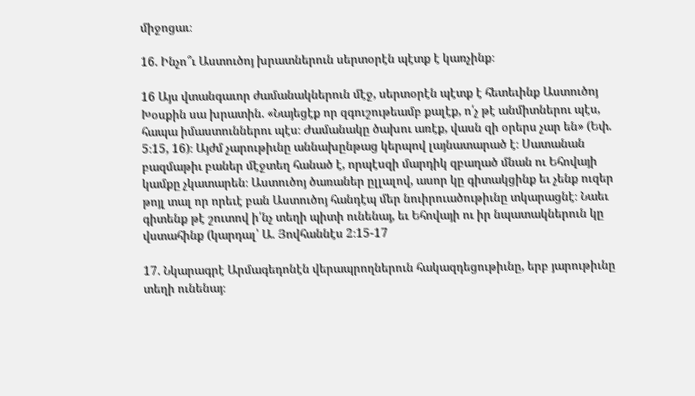միջոցաւ։

16. Ինչո՞ւ Աստուծոյ խրատներուն սերտօրէն պէտք է կառչինք։

16 Այս վտանգաւոր ժամանակներուն մէջ, սերտօրէն պէտք է հետեւինք Աստուծոյ Խօսքին սա խրատին. «Նայեցէք որ զգուշութեամբ քալէք, ո՛չ թէ անմիտներու պէս, հապա իմաստուններու պէս։ Ժամանակը ծախու առէք, վասն զի օրերս չար են» (Եփ. 5։15, 16)։ Այժմ չարութիւնը աննախընթաց կերպով լայնատարած է։ Սատանան բազմաթիւ բաներ մէջտեղ հանած է, որպէսզի մարդիկ զբաղած մնան ու Եհովայի կամքը չկատարեն։ Աստուծոյ ծառաներ ըլլալով, ասոր կը գիտակցինք եւ չենք ուզեր թոյլ տալ որ որեւէ բան Աստուծոյ հանդէպ մեր նուիրուածութիւնը տկարացնէ։ Նաեւ գիտենք թէ շուտով ի՛նչ տեղի պիտի ունենայ, եւ Եհովայի ու իր նպատակներուն կը վստահինք (կարդալ՝ Ա. Յովհաննէս 2։15-17

17. Նկարագրէ Արմագեդոնէն վերապրողներուն հակազդեցութիւնը, երբ յարութիւնը տեղի ունենայ։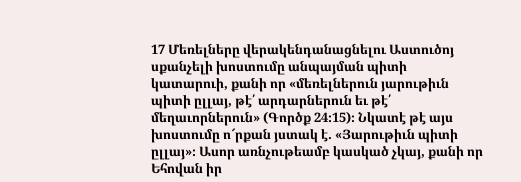17 Մեռելները վերակենդանացնելու Աստուծոյ սքանչելի խոստումը անպայման պիտի կատարուի, քանի որ «մեռելներուն յարութիւն պիտի ըլլայ, թէ՛ արդարներուն եւ թէ՛ մեղաւորներուն» (Գործք 24։15)։ Նկատէ թէ այս խոստումը ո՜րքան յստակ է. «Յարութիւն պիտի ըլլայ»։ Ասոր առնչութեամբ կասկած չկայ, քանի որ Եհովան իր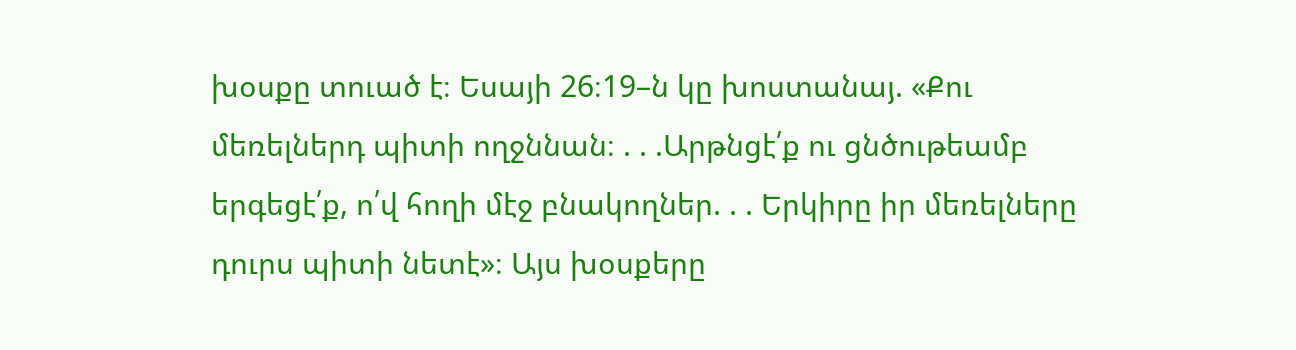խօսքը տուած է։ Եսայի 26։19–ն կը խոստանայ. «Քու մեռելներդ պիտի ողջննան։ . . .Արթնցէ՛ք ու ցնծութեամբ երգեցէ՛ք, ո՛վ հողի մէջ բնակողներ. . . Երկիրը իր մեռելները դուրս պիտի նետէ»։ Այս խօսքերը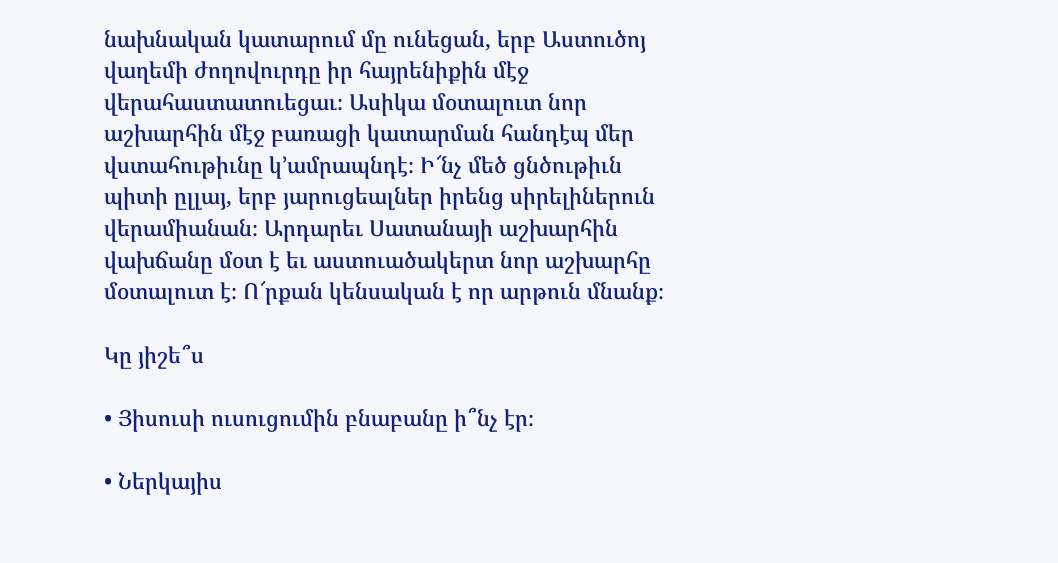նախնական կատարում մը ունեցան, երբ Աստուծոյ վաղեմի ժողովուրդը իր հայրենիքին մէջ վերահաստատուեցաւ։ Ասիկա մօտալուտ նոր աշխարհին մէջ բառացի կատարման հանդէպ մեր վստահութիւնը կ’ամրապնդէ։ Ի՜նչ մեծ ցնծութիւն պիտի ըլլայ, երբ յարուցեալներ իրենց սիրելիներուն վերամիանան։ Արդարեւ Սատանայի աշխարհին վախճանը մօտ է եւ աստուածակերտ նոր աշխարհը մօտալուտ է։ Ո՜րքան կենսական է որ արթուն մնանք։

Կը յիշե՞ս

• Յիսուսի ուսուցումին բնաբանը ի՞նչ էր։

• Ներկայիս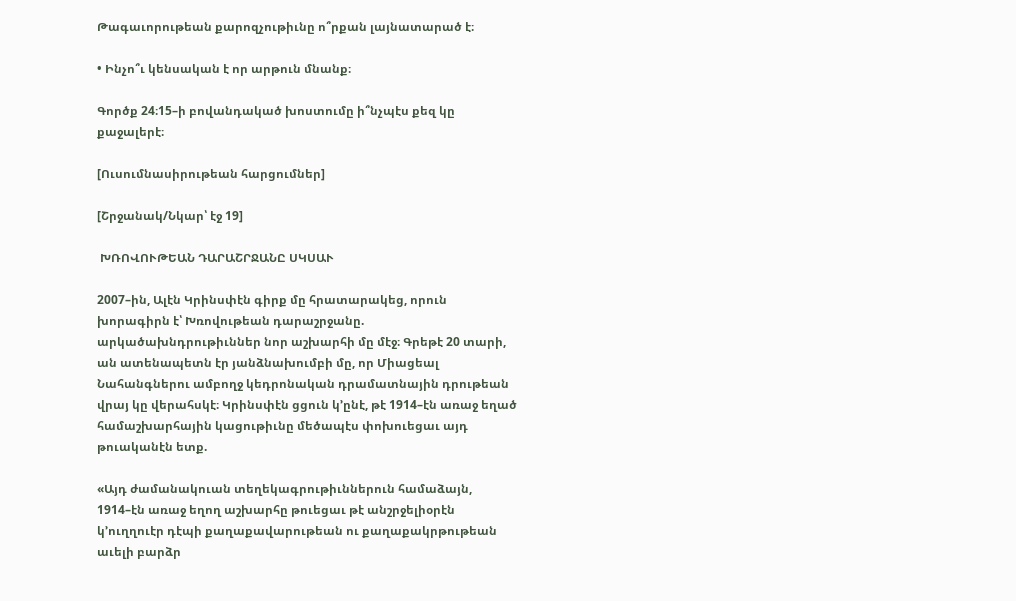Թագաւորութեան քարոզչութիւնը ո՞րքան լայնատարած է։

• Ինչո՞ւ կենսական է որ արթուն մնանք։

Գործք 24։15–ի բովանդակած խոստումը ի՞նչպէս քեզ կը քաջալերէ։

[Ուսումնասիրութեան հարցումներ]

[Շրջանակ/Նկար՝ էջ 19]

 ԽՌՈՎՈՒԹԵԱՆ ԴԱՐԱՇՐՋԱՆԸ ՍԿՍԱՒ

2007–ին, Ալէն Կրինսփէն գիրք մը հրատարակեց, որուն խորագիրն է՝ Խռովութեան դարաշրջանը. արկածախնդրութիւններ նոր աշխարհի մը մէջ։ Գրեթէ 20 տարի, ան ատենապետն էր յանձնախումբի մը, որ Միացեալ Նահանգներու ամբողջ կեդրոնական դրամատնային դրութեան վրայ կը վերահսկէ։ Կրինսփէն ցցուն կ’ընէ, թէ 1914–էն առաջ եղած համաշխարհային կացութիւնը մեծապէս փոխուեցաւ այդ թուականէն ետք.

«Այդ ժամանակուան տեղեկագրութիւններուն համաձայն, 1914–էն առաջ եղող աշխարհը թուեցաւ թէ անշրջելիօրէն կ’ուղղուէր դէպի քաղաքավարութեան ու քաղաքակրթութեան աւելի բարձր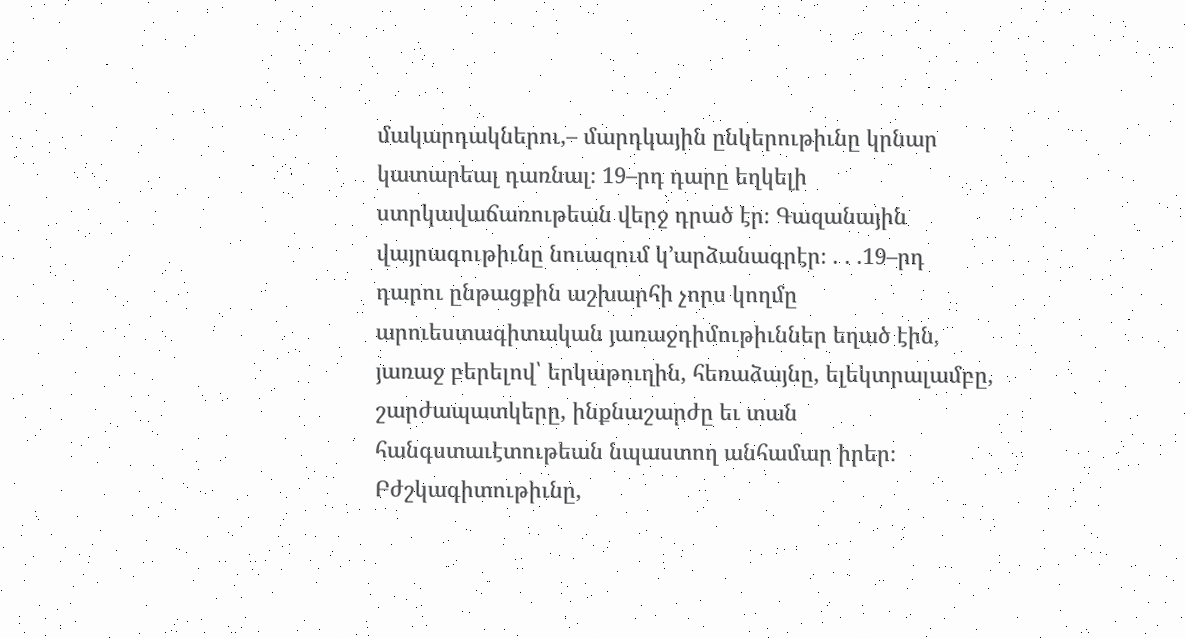մակարդակներու,– մարդկային ընկերութիւնը կրնար կատարեալ դառնալ։ 19–րդ դարը եղկելի ստրկավաճառութեան վերջ դրած էր։ Գազանային վայրագութիւնը նուազում կ’արձանագրէր։ . . .19–րդ դարու ընթացքին աշխարհի չորս կողմը արուեստագիտական յառաջդիմութիւններ եղած էին, յառաջ բերելով՝ երկաթուղին, հեռաձայնը, ելեկտրալամբը, շարժապատկերը, ինքնաշարժը եւ տան հանգստաւէտութեան նպաստող անհամար իրեր։ Բժշկագիտութիւնը,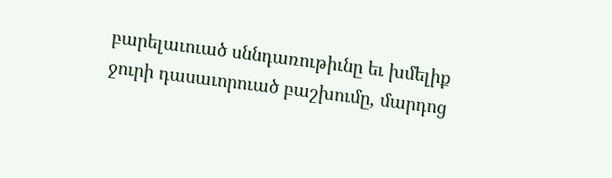բարելաւուած սննդառութիւնը եւ խմելիք ջուրի դասաւորուած բաշխումը, մարդոց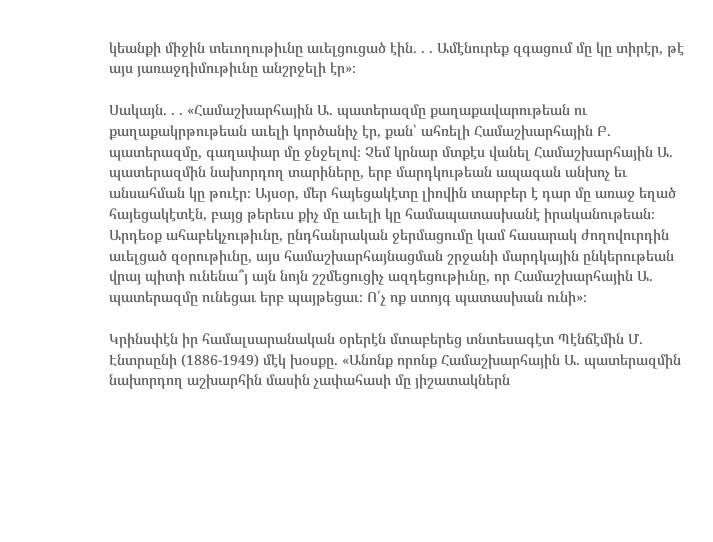կեանքի միջին տեւողութիւնը աւելցուցած էին. . . Ամէնուրեք զգացում մը կը տիրէր, թէ այս յառաջդիմութիւնը անշրջելի էր»։

Սակայն. . . «Համաշխարհային Ա. պատերազմը քաղաքավարութեան ու քաղաքակրթութեան աւելի կործանիչ էր, քան՝ ահռելի Համաշխարհային Բ. պատերազմը, գաղափար մը ջնջելով։ Չեմ կրնար մտքէս վանել Համաշխարհային Ա. պատերազմին նախորդող տարիները, երբ մարդկութեան ապագան անխոչ եւ անսահման կը թուէր։ Այսօր, մեր հայեցակէտը լիովին տարբեր է դար մը առաջ եղած հայեցակէտէն, բայց թերեւս քիչ մը աւելի կը համապատասխանէ իրականութեան։ Արդեօք ահաբեկչութիւնը, ընդհանրական ջերմացումը կամ հասարակ ժողովուրդին աւելցած զօրութիւնը, այս համաշխարհայնացման շրջանի մարդկային ընկերութեան վրայ պիտի ունենա՞յ այն նոյն շշմեցուցիչ ազդեցութիւնը, որ Համաշխարհային Ա. պատերազմը ունեցաւ երբ պայթեցաւ։ Ո՛չ ոք ստոյգ պատասխան ունի»։

Կրինսփէն իր համալսարանական օրերէն մտաբերեց տնտեսագէտ Պէնճէմին Մ. Էնտրսընի (1886-1949) մէկ խօսքը. «Անոնք որոնք Համաշխարհային Ա. պատերազմին նախորդող աշխարհին մասին չափահասի մը յիշատակներն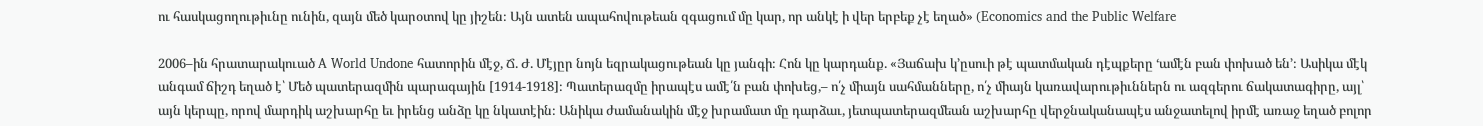ու հասկացողութիւնը ունին, զայն մեծ կարօտով կը յիշեն։ Այն ատեն ապահովութեան զգացում մը կար, որ անկէ ի վեր երբեք չէ եղած» (Economics and the Public Welfare

2006–ին հրատարակուած A World Undone հատորին մէջ, Ճ. Ժ. Մէյըր նոյն եզրակացութեան կը յանգի։ Հոն կը կարդանք. «Յաճախ կ’ըսուի թէ պատմական դէպքերը ‘ամէն բան փոխած են’։ Ասիկա մէկ անգամ ճիշդ եղած է՝ Մեծ պատերազմին պարագային [1914-1918]։ Պատերազմը իրապէս ամէ՛ն բան փոխեց,– ո՛չ միայն սահմանները, ո՛չ միայն կառավարութիւններն ու ազգերու ճակատագիրը, այլ՝ այն կերպը, որով մարդիկ աշխարհը եւ իրենց անձը կը նկատէին։ Անիկա ժամանակին մէջ խրամատ մը դարձաւ, յետպատերազմեան աշխարհը վերջնականապէս անջատելով իրմէ առաջ եղած բոլոր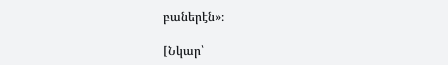բաներէն»։

[Նկար՝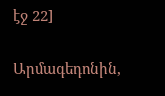էջ 22]

Արմագեդոնին,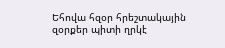Եհովա հզօր հրեշտակային զօրքեր պիտի ղրկէ